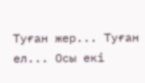Туған жер... Туған ел... Осы екі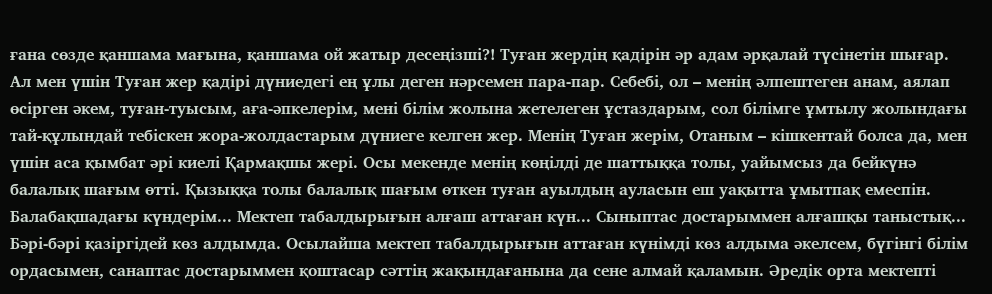ғана сөзде қаншама мағына, қаншама ой жатыр десеңізші?! Туған жердің қадірін әр адам әрқалай түсінетін шығар. Ал мен үшін Туған жер қадірі дүниедегі ең ұлы деген нәрсемен пара-пар. Себебі, ол – менің әлпештеген анам, аялап өсірген әкем, туған-туысым, аға-әпкелерім, мені білім жолына жетелеген ұстаздарым, сол білімге ұмтылу жолындағы тай-құлындай тебіскен жора-жолдастарым дүниеге келген жер. Менің Туған жерім, Отаным – кішкентай болса да, мен үшін аса қымбат әрі киелі Қармақшы жері. Осы мекенде менің көңілді де шаттыққа толы, уайымсыз да бейкүнә балалық шағым өтті. Қызыққа толы балалық шағым өткен туған ауылдың ауласын еш уақытта ұмытпақ емеспін. Балабақшадағы күндерім... Мектеп табалдырығын алғаш аттаған күн... Сыныптас достарыммен алғашқы таныстық... Бәрі-бәрі қазіргідей көз алдымда. Осылайша мектеп табалдырығын аттаған күнімді көз алдыма әкелсем, бүгінгі білім ордасымен, санаптас достарыммен қоштасар сәттің жақындағанына да сене алмай қаламын. Әредік орта мектепті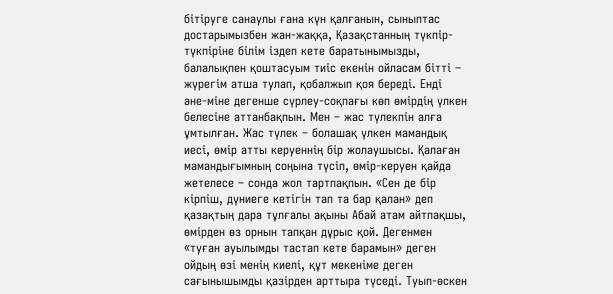бітіруге санаулы ғана күн қалғанын, сыныптас достарымызбен жан-жаққа, Қазақстанның түкпір-түкпіріне білім іздеп кете баратынымызды, балалықпен қоштасуым тиіс екенін ойласам бітті – жүрегім атша тулап, қобалжып қоя береді. Енді әне-міне дегенше сүрлеу-соқпағы көп өмірдің үлкен белесіне аттанбақпын. Мен – жас түлекпін алға ұмтылған. Жас түлек – болашақ үлкен мамандық иесі, өмір атты керуеннің бір жолаушысы. Қалаған мамандығымның соңына түсіп, өмір-керуен қайда жетелесе – сонда жол тартпақпын. «Сен де бір кірпіш, дүниеге кетігін тап та бар қалан» деп қазақтың дара тұлғалы ақыны Абай атам айтпақшы, өмірден өз орнын тапқан дұрыс қой. Дегенмен «туған ауылымды тастап кете барамын» деген ойдың өзі менің киелі, құт мекеніме деген сағынышымды қазірден арттыра түседі. Туып-өскен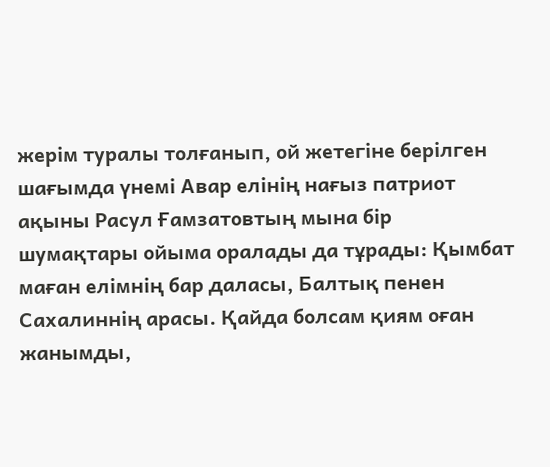жерім туралы толғанып, ой жетегіне берілген шағымда үнемі Авар елінің нағыз патриот ақыны Расул Ғамзатовтың мына бір шумақтары ойыма оралады да тұрады: Қымбат маған елімнің бар даласы, Балтық пенен Сахалиннің арасы. Қайда болсам қиям оған жанымды,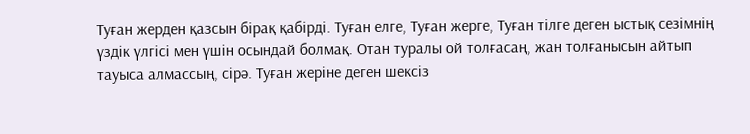Туған жерден қазсын бірақ қабірді. Туған елге, Туған жерге, Туған тілге деген ыстық сезімнің үздік үлгісі мен үшін осындай болмақ. Отан туралы ой толғасаң, жан толғанысын айтып тауыса алмассың, сірә. Туған жеріне деген шексіз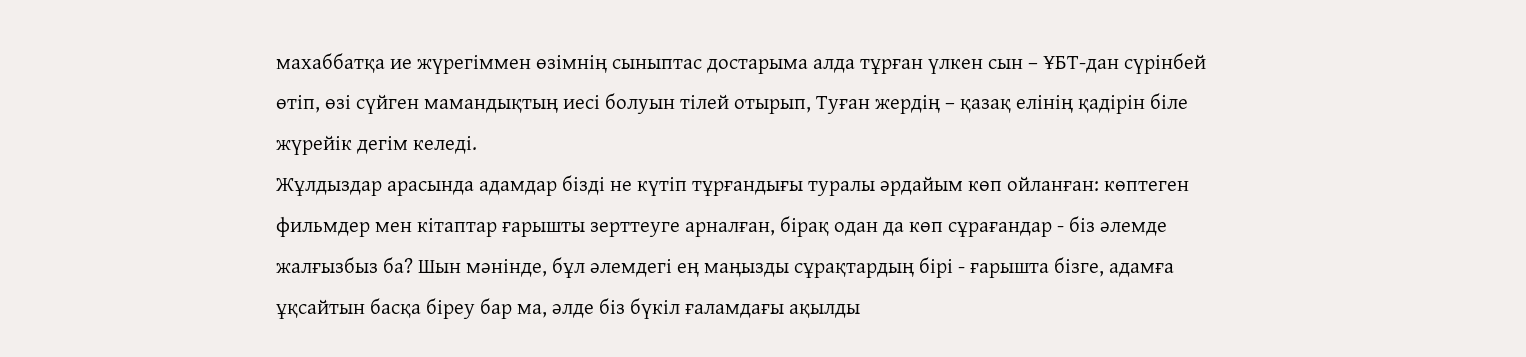махаббатқа ие жүрегіммен өзімнің сыныптас достарыма алда тұрған үлкен сын – ҰБТ-дан сүрінбей өтіп, өзі сүйген мамандықтың иесі болуын тілей отырып, Туған жердің – қазақ елінің қадірін біле жүрейік дегім келеді.
Жұлдыздар арасында адамдар бізді не күтіп тұрғандығы туралы әрдайым көп ойланған: көптеген фильмдер мен кітаптар ғарышты зерттеуге арналған, бірақ одан да көп сұрағандар - біз әлемде жалғызбыз ба? Шын мәнінде, бұл әлемдегі ең маңызды сұрақтардың бірі - ғарышта бізге, адамға ұқсайтын басқа біреу бар ма, әлде біз бүкіл ғаламдағы ақылды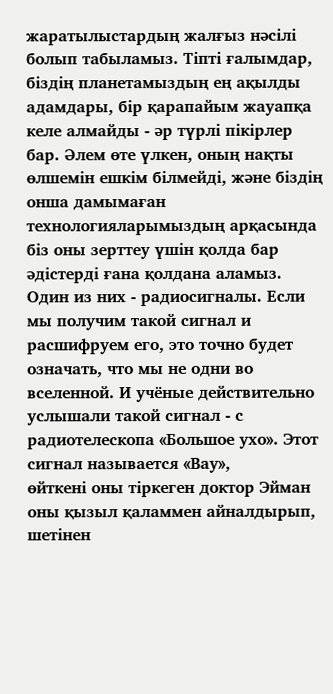жаратылыстардың жалғыз нәсілі болып табыламыз. Тіпті ғалымдар, біздің планетамыздың ең ақылды адамдары, бір қарапайым жауапқа келе алмайды - әр түрлі пікірлер бар. Әлем өте үлкен, оның нақты өлшемін ешкім білмейді, және біздің онша дамымаған технологияларымыздың арқасында біз оны зерттеу үшін қолда бар әдістерді ғана қолдана аламыз.
Один из них - радиосигналы. Если мы получим такой сигнал и расшифруем его, это точно будет означать, что мы не одни во вселенной. И учёные действительно услышали такой сигнал - с радиотелескопа «Большое ухо». Этот сигнал называется «Вау»,
өйткені оны тіркеген доктор Эйман оны қызыл қаламмен айналдырып, шетінен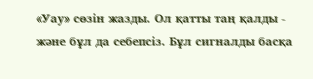«Уау» сөзін жазды. Ол қатты таң қалды - және бұл да себепсіз. Бұл сигналды басқа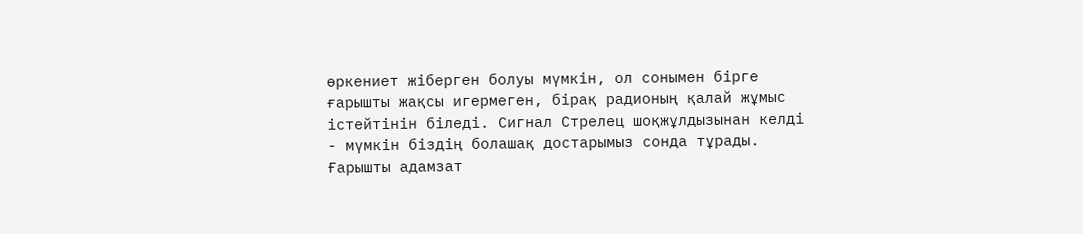өркениет жіберген болуы мүмкін, ол сонымен бірге ғарышты жақсы игермеген, бірақ радионың қалай жұмыс істейтінін біледі. Сигнал Стрелец шоқжұлдызынан келді - мүмкін біздің болашақ достарымыз сонда тұрады. Ғарышты адамзат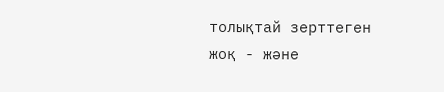толықтай зерттеген жоқ - және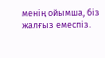менің ойымша, біз жалғыз емеспіз.